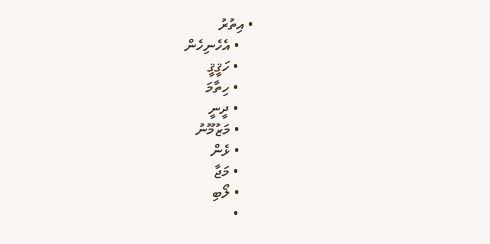• އިތުރު
    • އެހެނިހެން
    • ހަޤީޤީ
    • ހިތާމަ
    • ދީނީ
    • މަޒުމޫނު
    • ޅެން
    • މަޖާ
    • ލޯބި
    •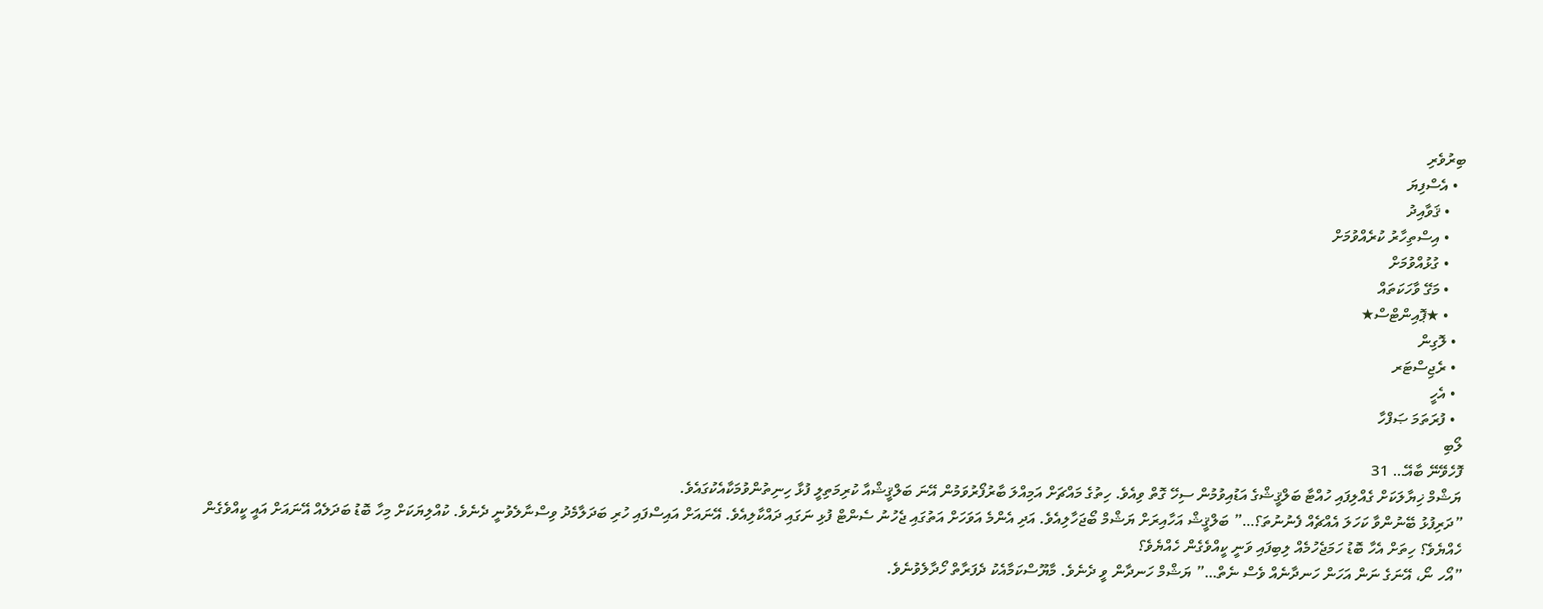ބިރުވެރި
  • އެސްފިޔަ
    • ޤަވާއިދު
    • އިސްތިހާރު ކުރެއްވުމަށް
    • ގުޅުއްވުމަށް
    • މަގޭ ވާހަކަތައް
    • ★ޕޮއިންޓްސް★
  • ލޮގިން
  • ރެޖިސްޓަރ
  • އެހީ
  • ފުރަތަމަ ޞަފްހާ
ލޯބި
ފޮހެވޭނޭ ބާއޭ… 31
ޔަޝްމް ޚިޔާލަކަށް ގެއްލިފައި ހުއްޓާ ބަލްޤީޝްގެ އަޑުއިވުމުން ސިހޭ ގޮތް ވިއެވެ. ހިތުގެ މައްޗަށް އަމިއްލަ ބާރުފޯރުވަމުން އޭނަ ބަލްޤީޝްއާ ކުރިމަތިލީ ފުޅާ ހިނިތުންވުމަކާއެކުގައެވެ.
”ދަރިފުޅު ބޭނުންވާ ކަހަލަ އެއްޗެއް ފެނުނުތަ؟…” ބަލްޤީޝް އަހާއިރަށް ޔަޝްމް ބޯޖަހާލިއެވެ. އަދި އެންމެ އަވަހަށް އަތުގައި ޖެހުނު ސެންޓް ފުޅި ނަގައި ދައްކާލިއެވެ. އޭނައަށް އައިސްފައި ހުރި ބަދަލާމެދު ވިސްނާލެވުނީ ދެނެވެ. ކުއްލިޔަކަށް މިހާ ބޮޑު ބަދަލެއް އޭނައަށް އައީ ކީއްވެގެން ހެއްޔެވެ؟ ހިތަށް އެހާ ބޮޑު ހަމަޖެހުމެއް ލިބިފައި ވަނީ ކީއްވެގެން ހެއްޔެވެ؟
”އޯހ ނޯ، އޭނަގެ ނަން އަހަން ހަނދާނެއް ވެސް ނެތް…” ޔަޝްމް ހަނދާން ވީ ދެނެވެ. މާޔޫސްކަމާއެކު ދެފަރާތް ހޯދާލެވުނެވެ.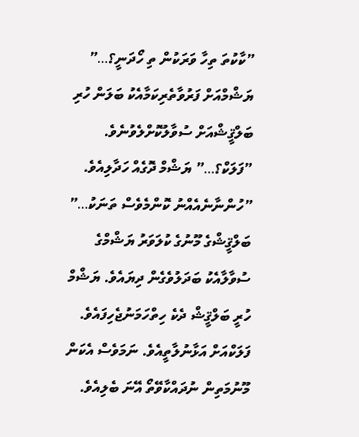”ކާކުތަ ތިހާ ވަރަކުން ތި ހޯދަނީ؟…” ޔަޝްމްއަށް ފަރުވާތެރިކަމާއެކު ބަލަން ހުރި ބަލްޤީޝްއަށް ސުވާލުކޮށްލެވުނެވެ. ”ފަލަކް؟…” ޔަޝްމް ދޮގެއް ހަދާލިއެވެ.
”ހުންނާނެއެއްނު ކޮންމެވެސް ތަނަކު…” ބަލްޤީޝްގެ މޫނުގެ ކުލަވަރު ޔަޝްމްގެ ސުވާލާއެކު ބަދަލުވެގެން ދިޔައެވެ. ޔަޝްމް ހުރީ ބަލްޤީޝް ދެކެ ހިތްހަމަނުޖެހިފައެވެ. ފަލަކްއަށް އަޅާނުލާތީއެވެ. ނަމަވެސް އެކަން މޫނުމަތިން ނުދައްކާވޭތޯ އޭނަ ބެލިއެވެ.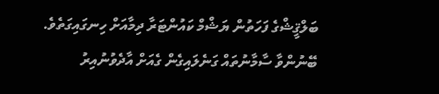ބަލްޤީޝްގެ ފަހަތުން ޔަޝްމް ކައުންޓަރާ ދިމާއަށް ހިނގައިގަތެވެ.
ބޭނުންވާ ސާމާނުތައް ގަނެލައިގެން ގެއަށް އާދެވުނުއިރު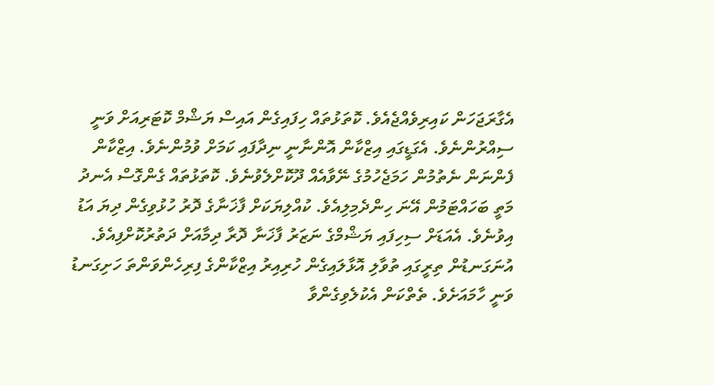އެގާރަޖަހަން ކައިރިވެއްޖެއެވެ. ކޮތަޅުތައް ހިފައިގެން އައިސް ޔަޝްމް ކޮޓަރިއަށް ވަނީ ސިއްރުންނެވެ. އެގަޑީގައި އިޒްކާން އޮންނާނީ ނިދާފައި ކަމަށް ވުމުންނެވެ. އިޒްކާން ފެންނަން ނެތުމުން ހަމަޖެހުމުގެ ނޭވާއެއް ދޫކޮށްލެވުނެވެ. ކޮތަޅުތައް ގެންގޮސް އެނދު މަތީ ބަހައްޓަމުން އޭނަ ހިންދެމިލިއެވެ. ކުއްލިޔަކަށް ފާޚަނާގެ ދޮރު ހުޅުވިގެން ދިޔަ އަޑު އިވުނެވެ. އެއަޑަށް ސިހިފައި ޔަޝްމްގެ ނަޒަރު ފާޚަނާ ދޮރާ ދިމާއަށް ދަތުރުކޮށްފިއެވެ.
އުނަގަނޑުން ތިރީގައި ތުވާލި އޮޅާލައިގެން ހުރިއިރު އިޒްކާންގެ ފިރިހެންވަންތަ ހަށިގަނޑު ވަނީ ހާމައަށެވެ. ތެތްކަން އެކުލެވިގެންވާ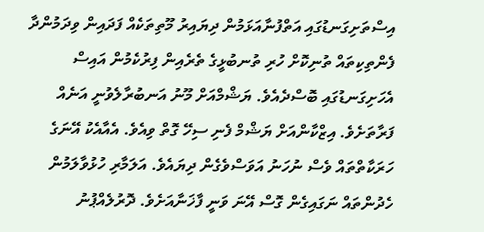އިސްތަށިގަނޑުގައި އަތްފުނާއަޅަމުން ދިޔައިރު މޫތިތަކެއް ފަދައިން ވިދަމުންދާ ފެންތިކިތައް ތުނިކޮށް ހުރި ތުނބުޅީގެ ތެރެއިން ފިރުކެމުން އައިސް އެހަށިގަނޑުގައި ބޮސްދެއެވެ. ޔަޝްމްއަށް މޫނު އަނބުރާލެވުނީ އަނެއް ފަރާތަށެވެ. އިޒްކާންއަށް ޔަޝްމް ފެނި ސިހޭ ގޮތް ވިއެވެ. އެއާއެކު އޭނަގެ ހަރަކާތްތައް ވެސް ނުހަނު އަވަސްވެގެން ދިޔައެވެ. އަލަމާރި ހުޅުވާލަމުން ހެދުންތައް ނަގައިގެން ގޮސް އޭނަ ވަނީ ފާޚަނާއަށެވެ. ދޮރުލެއްޕުނު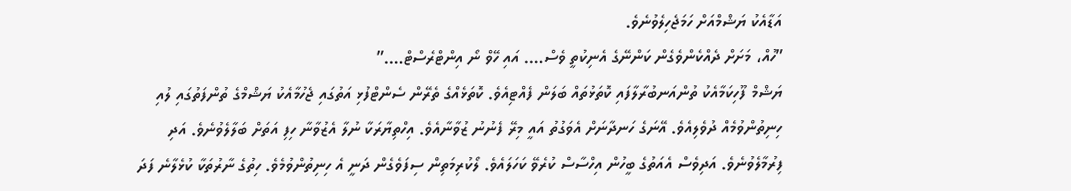އަޑާއެކު ޔަޝްމްއަށް ހަމަޖެހިލެވުނެވެ.
”ހުއް، މަށަށް ދެއްކެންވެގެން ކަންނޭގެ އެނިކުތީ ވެސް…. އައި ހޭވް ނޯ އިންޓްރެސްޓް….”
ޔަޝްމް ފޫހިކަމާއެކު ތުންއަނބުރާލާފައި ކޮތަޅުތައް ބަލަން ފެއްޓިއެވެ. ކޮތަޅެއްގެ ތެރޭން ސެންޓްފުޅި އަތުގައި ޖެހުމާއެކު ޔަޝްމްގެ ތުންފަތުގައި ލުއި ހިނިތުންވުމެއް ދުވެލިއެވެ. އޭނަގެ ހަނދާނަށް އެވަގުތު އައީ މިރޭ ފެނުނު ޒުވާނާއެވެ. އިހްތިޔާރަކާ ނުލާ އެޒުވާނާ ހިފި އަތަށް ބަލާލެވުނެވެ. އަދި ފިރުމާލެވުނެވެ. އަދިވެސް އެއަތުގެ ބީހުން އިހްސާސް ކުރެވޭ ކަހަލައެވެ. ލޯކުރިމަތިން ސިފަވެގެން ދަނީ އެ ހިނިތުންވުމެވެ. ހިތުގެ ނާރުތަކާ ކުޅެލާނެ ފަދަ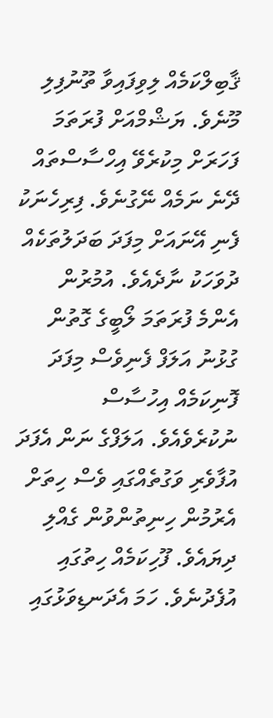ޤާބިލްކަމެއް ލިވިފައިވާ ތޫނުފިލި މޫނެވެ. ޔަޝްމްއަށް ފުރަތަމަ ފަހަރަށް މިކުރެވޭ އިހްސާސްތައް ދޭނެ ނަމެއް ނޭގުނެވެ. ފިރިހެނަކު ފެނި އޭނައަށް މިފަދަ ބަދަލުތަކެއް ދުވަހަކު ނާދެއެވެ. އުމުރުން އެންމެ ފުރަތަމަ ލޯބީގެ ގޮތުން ގުޅުނު އަލަފް ފެނިވެސް މިފަދަ ފޮނިކަމެއް އިހުސާސް ނުކުރެވެއެވެ. އަލަފްގެ ނަން އެފަދަ އުފާވެރި ވަގުތެއްގައި ވެސް ހިތަށް އެރުމުން ހިނިތުންވުން ގެއްލި ދިޔައެވެ. ފޫހިކަމެއް ހިތުގައި އުފެދުނެވެ. ހަމަ އެދަނޑިވަޅުގައި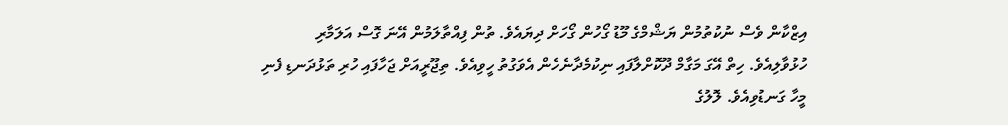އިޒްކާން ވެސް ނުކުތުމުން ޔަޝްމްގެ މޫޑު ގޯހުން ގޯހަށް ދިޔައެވެ. ތުން ފިއްތާލަމުން އޭނަ ގޮސް އަލަމާރި ހުޅުވާލިއެވެ. ހިތް އޭގަ މަގާމް ދޫކޮށްލާފައި ނިކުމެދާނެހެން އެވަގުތު ހީވިއެވެ. ތިޖޫރީއަށް ޖަހާފައި ހުރި ތަޅުދަނޑި ފެނި މީހާ ގަނޑުވިއެވެ. ލޮލުގެ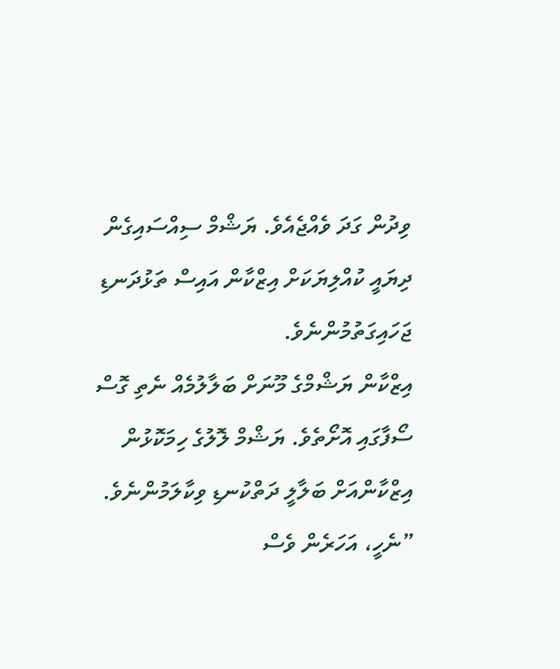ވިދުން ގަދަ ވެއްޖެއެވެ. ޔަޝްމް ސިއްސައިގެން ދިޔައީ ކުއްލިޔަކަށް އިޒްކާން އައިސް ތަޅުދަނޑި ޖަހައިގަތުމުންނެވެ.
އިޒްކާން ޔަޝްމްގެ މޫނަށް ބަލާލުމެއް ނެތި ގޮސް ސޯފާގައި އޮށޯތެވެ. ޔަޝްމް ލޮލުގެ ހިމަކޮޅުން އިޒްކާންއަށް ބަލާލީ ދަތްކުނޑި ވިކާލަމުންނެވެ.
”ނެހީ، އަހަރެން ވެސް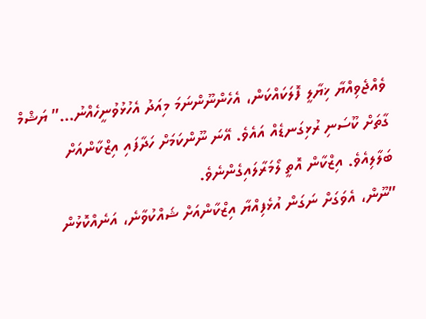ވެއްޖެވިއްޔާ ޚިޔާލީ ފޮލަކައްކަން، އެހެންނޫންނަމަ މިއަދު އެހުޅުވުނީހެއްނު…” ޔަޝްމް ގާތަށް ކޫސަނި ރުޅިގަނޑެއް އައެވެ. އޭނަ ނޫންކަމަށް ހަދާފައި އިޒްކާންއަށް ބަލާލިއެވެ. އިޒްކާން އޮތީ ލޯމަރާލައިގެންނެވެ.
”ނޫން، އެވަގަށް ނަގަން އުޅެފިއްޔާ އިޒްކާންއަށް ޝައްކުވާނެ، އަނެއްކޮޅުން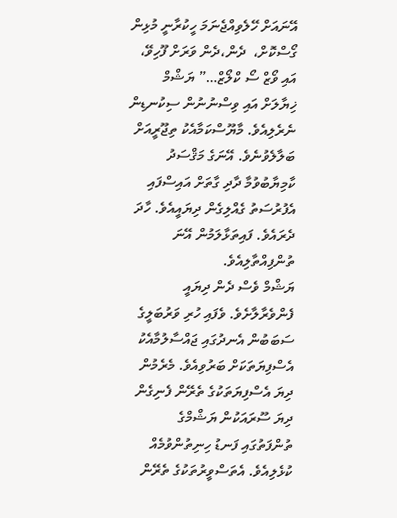އޭނައަށް ހޭލެވިއްޖެނަމަ ހީކުރާނީ މުޅިން ގޯސްކޮށް،  ދެން،ދެން ވަރަށް ފޫހިވޭ، އައި ވޯޒް ސޯ ކްލޯޒް…” ޔަޝްމް ޚިޔާލަށް އައި ވިސްނުނުން ސިކުނޑިން ނެރެލިއެވެ. މާޔޫސްކަމާއެކު ތިޖޫރީއަށް ބަލާލެވުނެވެ. އޭނަގެ މަޤްސަދު ކާމިޔާބުވުމާ ދާދި ގާތަށް އައިސްފައި އެފުރުސަތު ގެއްލިގެން ދިޔައީއެވެ. ހާދަ ދެރައެވެ. ފައިތަޅާލަމުން އޭނަ ތުންފިއްތާލިއެވެ.
ޔަޝްމް ވެސް ދެން ދިޔައީ ފެންވެރާލާށެވެ. ވެފައި ހުރި ވަރުބަލީގެ ސަބަބުން އެނދުގައި ޖައްސާލުމާއެކު އެސްފިޔަތަކަށް ބަރުވިއެވެ. މެރެމުން ދިޔަ އެސްފިޔަތަކުގެ ތެރޭން ފެނިގެން ދިޔަ ސޫރައަކުން ޔަޝްމްގެ ތުންފަތުގައި ފަނޑު ހިނިތުންވުމެއް ކުޅެލިއެވެ. އެތަސްވީރުތަކުގެ ތެރޭން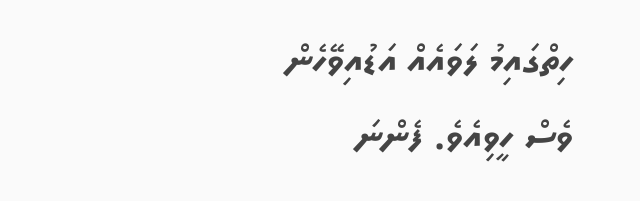ހިތްގައިމު ލަވައެއް އަޑުއިވޭހެން ވެސް ހީވިއެވެ. ފެންނަ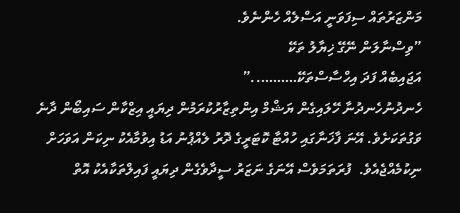މަންޒަރުތައް ސިފަވަނީ އަސްލެއް ހެންނެވެ.
”ވިސްނާލަން ނޭގޭ ޚިޔާލު ތަކޭ
އަޖައިބެއް ފަދަ އިހްސާސްތަކޭ………..”
ހެނދުނުހެނދުނާ ހޭލައިގެން ޔަޝްމް އިންތިޒާރުކުރަމުން ދިޔައީ އިޒްކާން ސައިބޯން ދާނެ ވަގުތަކަށެވެ. އޭނަ ފާޚަނާގައި ހުއްޓާ ކޮޓަރީގެ ދޮރު ލެއްޕުނު އަޑު އިވުމާއެކު ނިކަން އަވަހަށް ނިކުމެއްޖެއެވެ.  ފުރަތަމަވެސް އޭނަގެ ނަޒަރު ސީދާވެގެން ދިޔައީ ފައިލްތަކާއެކު އޮތް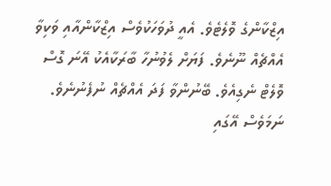އިޒްކާންގެ ވޮލެޓެވެ. އެއީ ދުވަހަކުވެސް އިޒްކާންއާއި ވަކިވާ އެއްޗެއް ނޫނެވެ. ފަޔަށް ލެވުނުހާ ބާރަކާއެކު އޭނަ ގޮސް ވޮލެޓް ނެގިއެވެ. ބޭނުންވާ ފަދަ އެއްޗެއް ނުފެނުނެވެ. ނަމަވެސް އޭގައި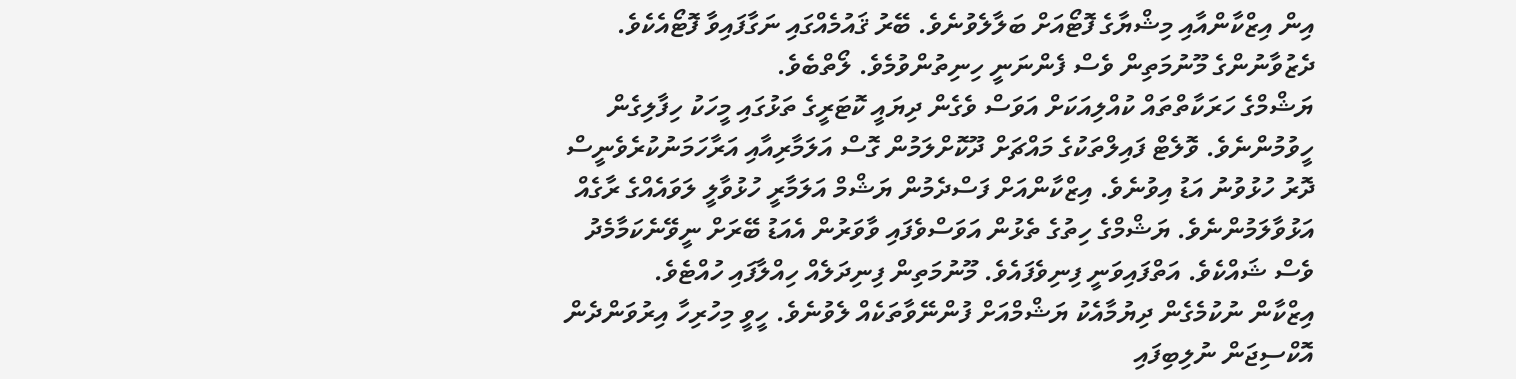އިން އިޒްކާންއާއި މިޝްޔާގެ ފޮޓޯއަށް ބަލާލެވުނެވެ. ބޭރު ޤައުމެއްގައި ނަގާފައިވާ ފޮޓޯއެކެވެ. ދެޒުވާނުންގެ މޫނުމަތިން ވެސް ފެންނަނީ ހިނިތުންވުމެވެ. ލޯތްބެވެ.
ޔަޝްމްގެ ހަރަކާތްތައް ކުއްލިއަކަށް އަވަސް ވެގެން ދިޔައީ ކޮޓަރީގެ ތަޅުގައި މީހަކު ހިފާލިގެން ހީވުމުންނެވެ. ވޮލެޓް ފައިލްތަކުގެ މައްޗަށް ދޫކޮށްލަމުން ގޮސް އަލަމާރިއާއި އަރާހަމަނުކުރެވެނީސް ދޮރު ހުޅުވުނު އަޑު އިވުނެވެ. އިޒްކާންއަށް ފަސްދެމުން ޔަޝްމް އަލަމާރީ ހުޅުވާލީ ލަވައެއްގެ ރާގެއް އަޅުވާލަމުންނެވެ. ޔަޝްމްގެ ހިތުގެ ތެޅުން އަވަސްވެފައި ވާވަރުން އެއަޑު ބޭރަށް ނީވޭނެކަމާމެދު ވެސް ޝައްކެވެ. އަތްފައިވަނީ ފިނިވެފައެވެ. މޫނުމަތިން ފިނިދަލެއް ހިއްލާފައި ހުއްޓެވެ.
އިޒްކާން ނުކުމެގެން ދިޔުމާއެކު ޔަޝްމްއަށް ފުންނޭވާތަކެއް ލެވުނެވެ. ހީވީ މިހުރިހާ އިރުވަންދެން އޮކްސިޖަން ނުލިބިފައި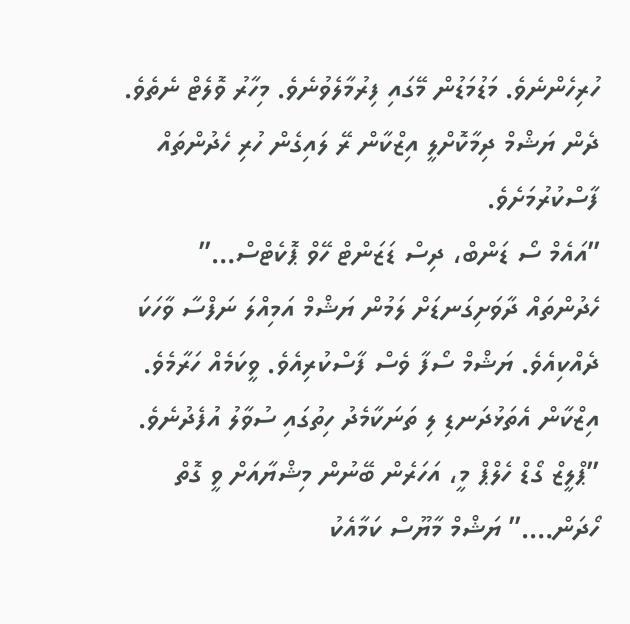ހުރިހެންނެވެ. މަޑުމަޑުން މޭގައި ފިރުމާލެވުނެވެ. މިހާރު ވޮލެޓް ނެތެވެ. ދެން ޔަޝްމް ދިމާކޮށްލީ އިޒްކާން ރޭ ލައިގެން ހުރި ހެދުންތައް ފާސްކުރުމަށެވެ.
”އައެމް ސޯ ޑަންބް، ދިސް ޑަޒަންޓް ހޭވް ޕޮކެޓްސް…” ހެދުންތައް ދާވަށިގަނޑަށް ލަމުން ޔަޝްމް އަމިއްލަ ނަފްސާ ވާހަކަ ދެއްކިއެވެ. ޔަޝްމް ސޯފާ ވެސް ފާސްކުރިއެވެ. ވީކަމެއް ހަރާމެވެ. އިޒްކާން އެތަޅުދަނޑި ލި ތަނަކާމެދު ހިތުގައި ސުވާލު އުފެދުނެވެ.
”ޕްލީޒް ގޯޑް ހެލްޕް މީ، އަހަރެން ބޭނުން މިޝްޔާއަށް ވީ ގޮތް ހޯދަން….” ޔަޝްމް މާޔޫސް ކަމާއެކު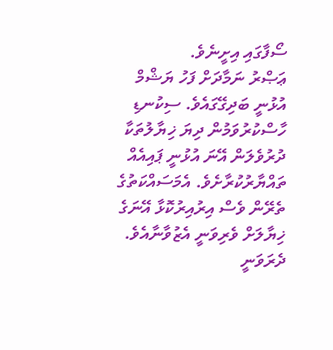ސޯފާގައި އިށީނެވެ.
ޢަޞްރު ނަމާދަށް ފަހު ޔަޝްމް އުޅުނީ ބަދިގޭގައެވެ. ސިކުނޑި ހާސްކުރުވަމުން ދިޔަ ޚިޔާލުތަކާ ދުރުވެލަން އޭނަ އުޅުނީ ޕައިއެއް ތައްޔާރުކުރާށެވެ. އެމަސައްކަތުގެ ތެރޭން ވެސް އިރުއިރުކޮޅާ އޭނަގެ ޚިޔާލަށް ވެރިވަނީ އެޒުވާނާއެވެ. ދެރަވަނީ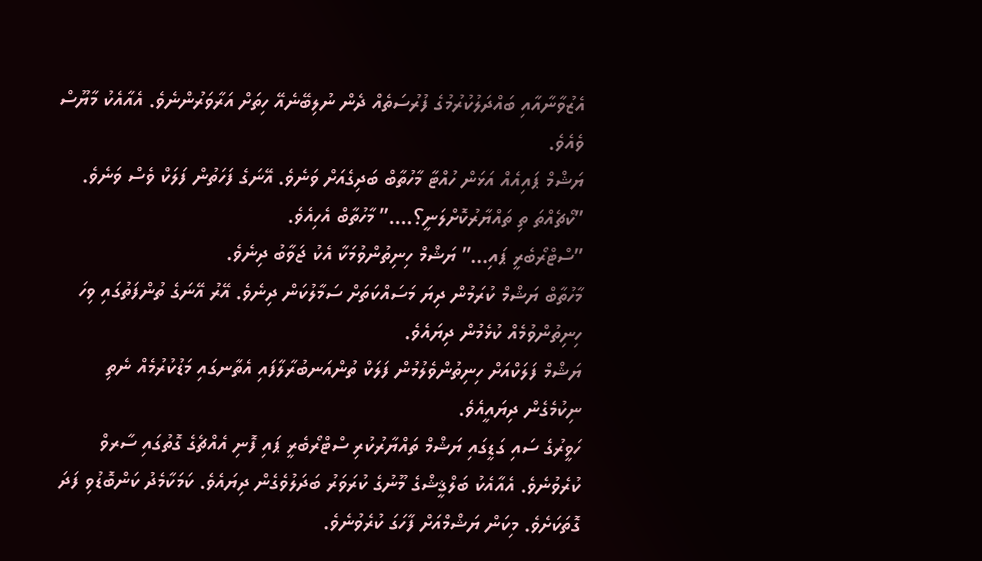އެޒުވާނާއާއި ބައްދަލުކުރުމުގެ ފުރުސަތެއް ދެން ނުލިބޭނެއޭ ހިތަށް އަރާވަރުންނެވެ. އެއާއެކު މާޔޫސް ވެއެވެ.
ޔަޝްމް ޕައިއެއް އަޅަން ހުއްޓާ މާހުތާބް ބަދިގެއަށް ވަނެވެ. އޭނަގެ ފަހަތުން ފަލަކް ވެސް ވަނެވެ.
”ކޯޗެއްތަ ތި ތައްޔާރުކޮށްލަނީ؟….” މާހުތާބް އެހިއެވެ.
”ސްޓްރޯބެރީ ޕައި…” ޔަޝްމް ހިނިތުންވުމަކާ އެކު ޖަވާބު ދިނެވެ.
މާހުތާބް ޔަޝްމް ކުރަމުން ދިޔަ މަސައްކަތަށް ސަމާލުކަން ދިނެވެ. އޭރު އޭނަގެ ތުންފަތުގައި ވިހަ ހިނިތުންވުމެއް ކުޅެމުން ދިޔައެވެ.
ޔަޝްމް ފަލަކްއަށް ހިނިތުންވެލުމުން ފަލަކް ތުންއަނބުރާލާފައި އެތާނގައި މަޑުކުރުމެއް ނެތި ނިކުމެގެން ދިޔައީއެވެ.
ހަވީރުގެ ސައި ގަޑީގައި ޔަޝްމް ތައްޔާރުކުރި ސްޓްރޯބެރީ ޕައި ފޮނި އެއްޗެގެ ގޮތުގައި ސާރވް ކުރެވުނެވެ. އެއާއެކު ބަލްޤީޝްގެ މޫނުގެ ކުރަވަރު ބަދަލުވެގެން ދިޔައެވެ. ކަމަކާމެދު ކަންބޮޑުވި ފަދަ ގޮތަކަށެވެ. މިކަން ޔަޝްމްއަށް ފާހަގަ ކުރެވުނެވެ.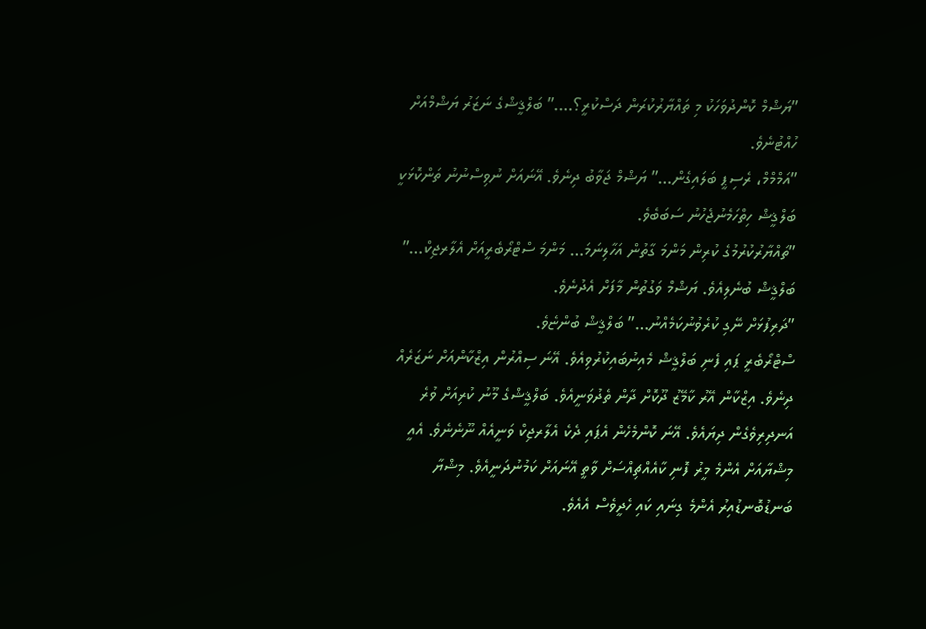”ޔަޝްމް ކޮންދުވަހަކު މި ތައްޔާރުކުރަން ދަސްކުރީ؟….” ބަލްޤީޝްގެ ނަޒަރު ޔަޝްމްއަށް ހުއްޓުނެވެ.
”އަމްމްމް، ރެސިޕީ ބަލައިގެން…” ޔަޝްމް ޖަވާބު ދިނެވެ. އޭނައަށް ނުވިސްނުނު ތަންކޮޅަކީ ބަލްޤީޝް ހިތްހަމެނުޖެހުނު ސަބަބެވެ.
”ތައްޔާރުކުރުމުގެ ކުރިން މަންމަ ގާތުން އަހާލިނަމަ… މަންމަ ސްޓްރޯބެރީއަށް އެލާރޖިކް…” ބަލްޤީޝް ބުނެލިއެވެ. ޔަޝްމް ވަގުތުން މާފަށް އެދުނެވެ.
”ދަރިފުޅަށް ނޭގި ކުރެވުނުކަމެއްނު…” ބަލްޤީޝް ބުންޏެވެ.
ސްޓްރޯބެރީ ޕައި ފެނި ބަލްޤީޝް މެއިނުބައިކުރުވިއެވެ. އޭނަ ސިއްރުން އިޒްކާންއަށް ނަޒަރެއް ދިނެވެ. އިޒްކާން އޭރު ކާމޭޒު ދޫކޮށް ދާން ތެދުވަނީއެވެ. ބަލްޤީޝްގެ މޫނު ކުރިއަށް ވުރެ އަނދިރިވެގެން ދިޔައެވެ. އޭނަ ކޮންމެހެން އެޕައި ދެކެ އެލާރޖިކް ވަނީއެއް ނޫނެނެވެ. އެއީ މިޝްޔާއަށް އެންމެ މީރު ފޮނި ކާއެއްޗިއްސަށް ވާތީ އޭނައަށް ކަމުނުދަނީއެވެ. މިޝްޔާ ބަނޑުބޮނޑުއިރު އެންމެ ގިނައި ކައި ހެދީވެސް އެއެވެ.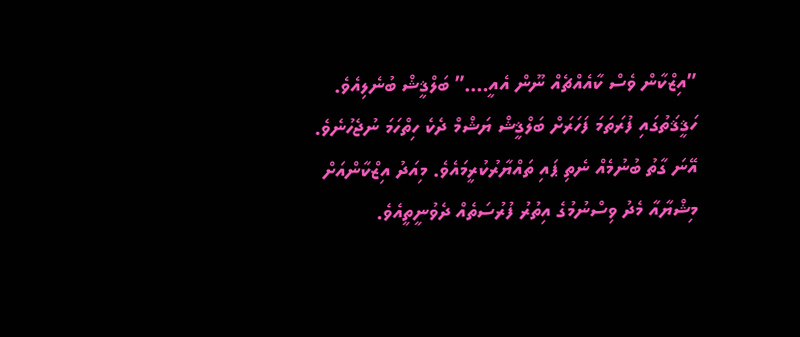”އިޒްކާން ވެސް ކާއެއްޗެއް ނޫން އެއީ….” ބަލްޤީޝް ބުނެލިއެވެ. ހަޤީޤަތުގައި ފުރަތަމަ ފަހަރަށް ބަލްޤީޝް ޔަޝްމް ދެކެ ހިތްހަމަ ނުޖެހުނެވެ. އޭނަ ގާތު ބުނުމެއް ނެތި ޕައި ތައްޔާރުކުރީމައެވެ. މިއަދު އިޒްކާންއަށް މިޝްޔާއާ މެދު ވިސްނުމުގެ އިތުރު ފުރުސަތެއް ދެވުނީތީއެވެ.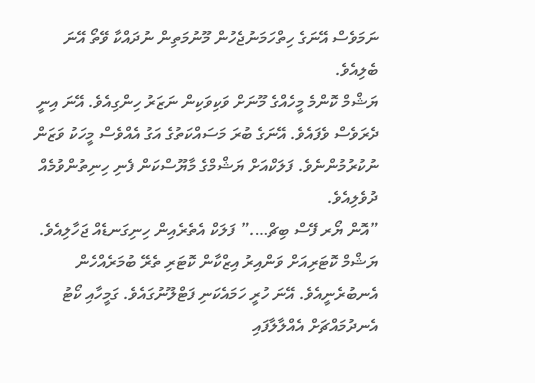ނަމަވެސް އޭނަގެ ހިތްހަމަނުޖެހުން މޫނުމަތިން ނުދައްކާ ވޭތޯ އޭނަ ބެލިއެވެ.
ޔަޝްމް ކޮންމެ މީހެއްގެ މޫނަށް ވަކިވަކިން ނަޒަރު ހިންގިއެވެ. އޭނަ އިނީ ދެރަވެސް ވެފައެވެ. އޭނަގެ ބުރަ މަސައްކަތުގެ އަގު އެއްވެސް މީހަކު ވަޒަން ނުކުރުމުންނެވެ. ފަލަކްއަށް ޔަޝްމްގެ މާޔޫސްކަން ފެނި ހިނިތުންވުމެއް ދުވެލިއެވެ.
”އޮން ޔޯރ ފޭސް ބިޗް….” ފަލަކް އެތެރެއިން ހިނިގަނޑެއް ޖަހާލިއެވެ.
ޔަޝްމް ކޮޓަރިއަށް ވަންއިރު އިޒްކާން ކޮޓަރި ތެރޭ ބުމަރެއްހެން އެނބުރެނީއެވެ. އޭނަ ހުރީ ހަމައެކަނި ފަޓްލޫނުގައެވެ. ގަމީހާއި ކޯޓު އެނދުމައްޗަށް އެއްލާލާފައި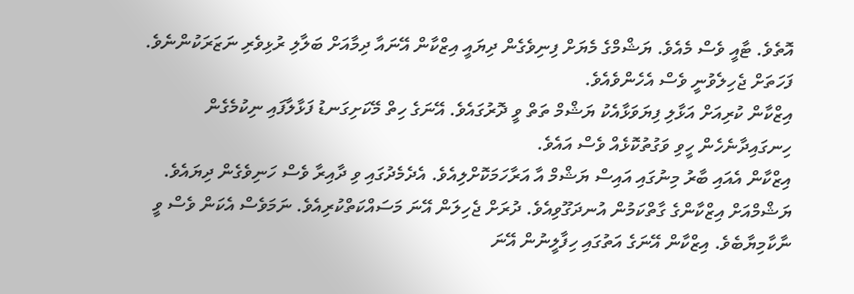އޮތެވެ. ޓާއީ ވެސް މެއެވެ. ޔަޝްމްގެ މެޔަށް ފިނިވެގެން ދިޔައީ އިޒްކާން އޭނައާ ދިމާއަށް ބަލާލި ރުޅިވެރި ނަޒަރަކުންނެވެ. ފަހަތަށް ޖެހިލެވުނީ ވެސް އެހެންވެއެވެ.
އިޒްކާން ކުރިއަށް އަޅާލި ފިޔަވަޅާއެކު ޔަޝްމް ތަތް ވީ ދޮރުގައެވެ. އޭނަގެ ހިތް މޭކަށިގަނޑު ފަޅާލާފައި ނިކުމެގެން ހިނގައިދާނެހެން ހީވި ވަގުތުކޮޅެއް ވެސް އައެވެ.
އިޒްކާން އެއައި ބާރު މިނުގައި އައިސް ޔަޝްމް އާ އަރާހަމަކޮށްލިއެވެ. އެދެމެދުގައި ވި ދާއިރާ ވެސް ހަނިވެގެން ދިޔައެވެ. ޔަޝްމްއަށް އިޒްކާންގެ ގާތްކަމުން އުނދަގޫވިއެވެ. ދުރަށް ޖެހިލަން އޭނަ މަސައްކަތްކުރިއެވެ. ނަމަވެސް އެކަން ވެސް ވީ ނާކާމިޔާބެވެ. އިޒްކާން އޭނަގެ އަތުގައި ހިފާލީނުން އޭނަ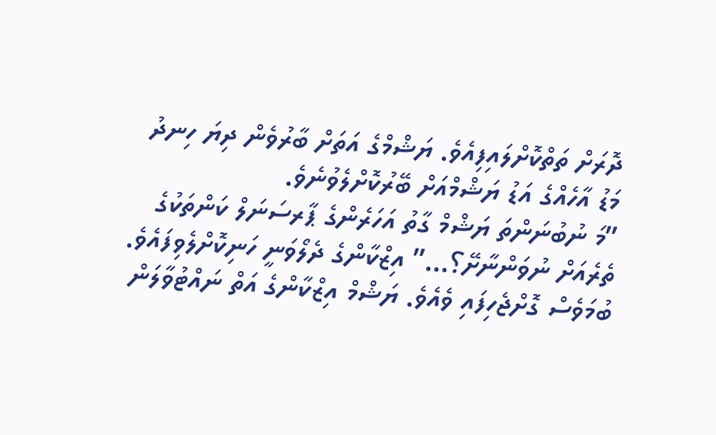ދޮރަށް ތަތްކޮށްލައިފިއެވެ. ޔަޝްމްގެ އަތަށް ބާރުވެން ދިޔަ ހިނދު މަޑު އާހެއްގެ އަޑު ޔަޝްމްއަށް ބޭރުކޮށްލެވުނެވެ.
”މަ ނުބުނަންތަ ޔަޝްމް ގާތު އަހަރެންގެ ޕާރސަނަލް ކަންތަކުގެ ތެރެއަށް ނުވަންނާށޭ؟…” އިޒްކާންގެ ދެލޯވަނީ ހަނިކޮށްލެވިފައެވެ. ބުމަވެސް ގޮށްޖެހިފައި ވެއެވެ. ޔަޝްމް އިޒްކާންގެ އަތް ނައްޓުވާލަން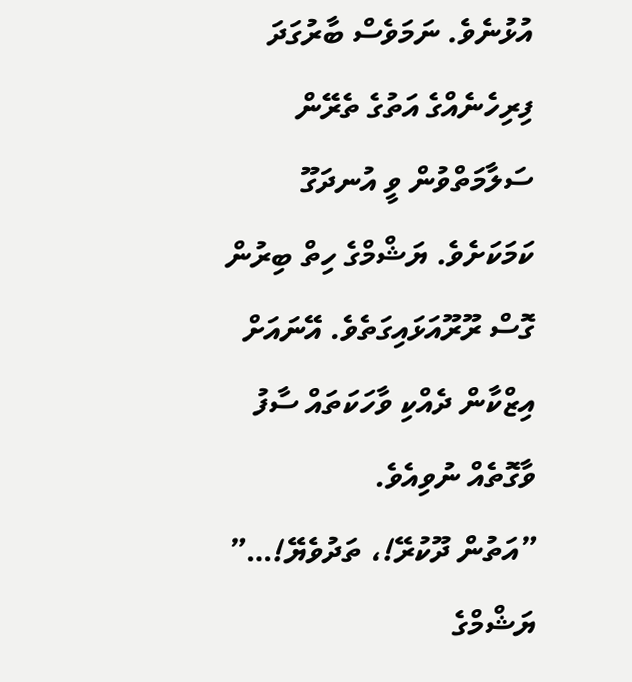އުޅުނެވެ. ނަމަވެސް ބާރުގަދަ ފިރިހެނެއްގެ އަތުގެ ތެރޭން ސަލާމަތްވުން ވީ އުނދަގޫ ކަމަކަށެވެ. ޔަޝްމްގެ ހިތް ބިރުން ގޮސް ރޫރޫއަޅައިގަތެވެ. އޭނައަށް އިޒްކާން ދެއްކި ވާހަކަތައް ސާފު ވާގޮތެއް ނުވިއެވެ.
”އަތުން ދޫކުރޭ!، ތަދުވެޔޭ!…” ޔަޝްމްގެ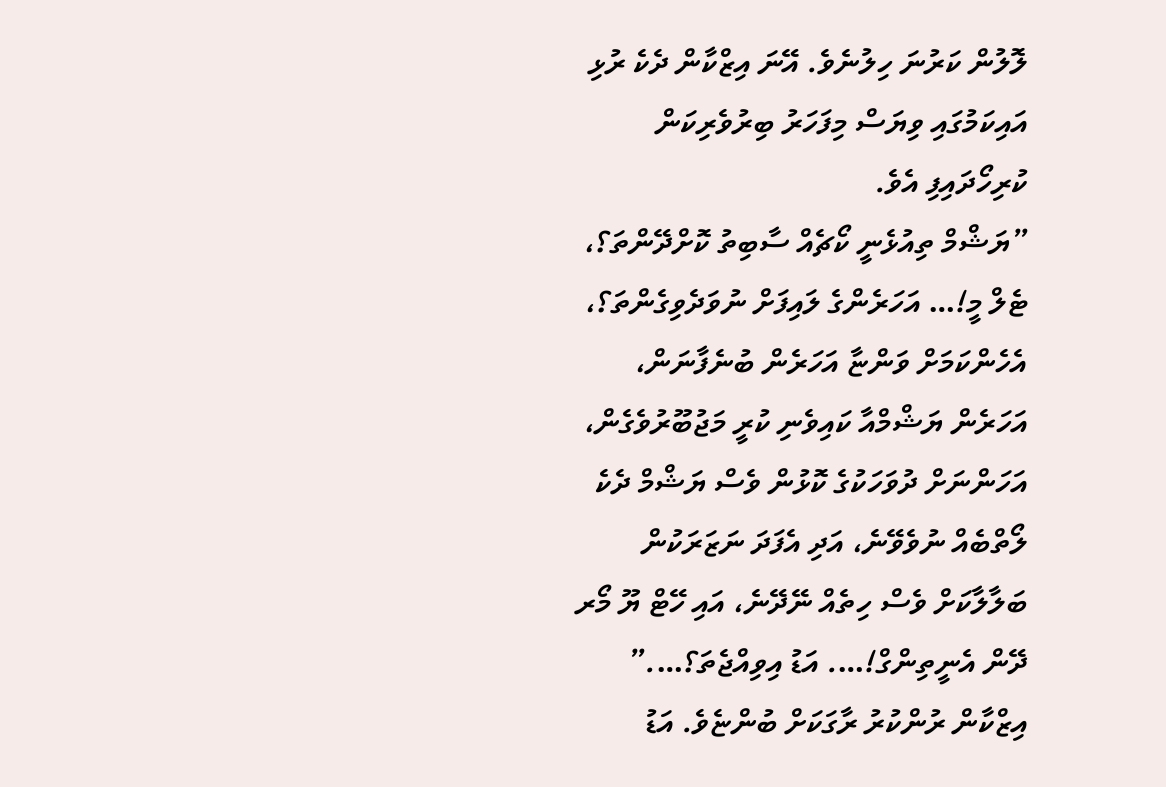ލޮލުން ކަރުނަ ހިލުނެވެ. އޭނަ އިޒްކާން ދެކެ ރުޅި އައިކަމުގައި ވިޔަސް މިފަހަރު ބިރުވެރިކަން ކުރިހޯދައިފި އެވެ.
”ޔަޝްމް ތިއުޅެނީ ކޯޗެއް ސާބިތު ކޮށްދޭންތަ؟، ޓެލް މީ!… އަހަރެންގެ ލައިފަށް ނުވަދެވިގެންތަ؟، އެހެންކަމަށް ވަންޏާ އަހަރެން ބުނެފާނަން، އަހަރެން ޔަޝްމްއާ ކައިވެނި ކުރީ މަޖުބޫރުވެގެން، އަހަންނަށް ދުވަހަކުގެ ކޮޅުން ވެސް ޔަޝްމް ދެކެ ލޯތްބެއް ނުވެވޭނެ، އަދި އެފަދަ ނަޒަރަކުން ބަލާލާކަށް ވެސް ހިތެއް ނޭދޭނެ، އައި ހޭޓް ޔޫ މޯރ ދޭން އެނީތިންގް!…. އަޑު އިވިއްޖެތަ؟….” އިޒްކާން ރުންކުރު ރާގަކަށް ބުންޏެވެ. އަޑު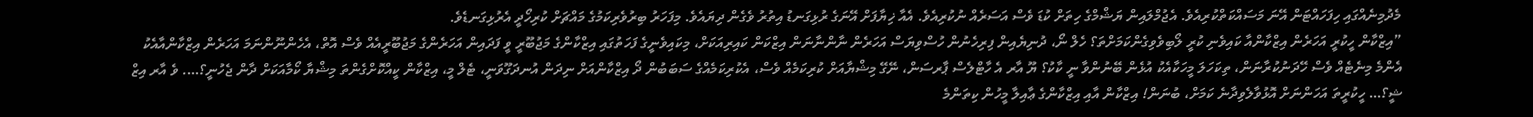މެދުމިނެއްގައި ހިފަހައްޓަން އޭނަ މަސައްކަތްކުރިއެވެ. އެޖުމްލައިން ޔަޝްމްގެ ހިތަށް ކުޑަ ވެސް އަސަރެއް ނުކުރިއެވެ. އެއާ ޚިޔާފަށް އޭނަގެ ރުޅިގަނޑު އިތުރު ވެގެން ދިޔައެވެ. މިފަހަރު ބިރުވެރިކަމުގެ މައްޗަށް ކުރިހޯދީ އެރުޅިގަނޑެވެ.
”އިޒްކާން ހީކުރީ އަހަރެން އިޒްކާންއާ ކައިވެނި ކުރީ ލޯބިވެވިގެންކަމަށްތަ؟ ހެލް ނޯ، ދުނިޔެއިން ފިރިހެނުން ހުސްވިޔަސް އަހަރެން ނާންނާނަން އިޒްކަން ކައިރިއަކަށް، މިކައިވެނީގެ ފަހަތުގައި އިޒްކާންގެ މަޖުބޫރީ ވީ ފަދައިން އަހަރެންގެ މަޖުބޫރީއެއް ވެސް އޮތް، އެހެންނޫންނަމަ އަހަރެން އިޒްކާންއާއެކު އެންމެ މިނެޓެއް ވެސް ހޭދަނުކުރާނަން، ތިކަހަލަ މީހަކާއެކު އުޅެން ބޭނުންވާ ނީ ކާކު؟ ޔޫ އާރ އެ ހާޓްލެސް ޕާރސަން، ނޭގޭ މިޝްޔާއަށް ކުރިކަމެއް ވެސް، އެކުރިކަމެއްގެ ސަބަބުން ދޯ އިޒްކާންއަށް ނިދަން އުނދަގޫވަނީ، ޓެލް މީ، އިޒްކާން ކީއްކޮށްގެންތަ މިޝްޔާ ކޯމާއަކަށް ދާން ޖެހުނީ؟…. ވެ އާރ އިޒް ޝީ؟… ހީކުރީތަ އަހަންނަށް އޮޅުވާލެވިދާނެ ކަމަށް، ބުނަން! އިޒްކާން އާއި އިޒްކާންގެ ޢާއިލާ މީހުން ކިތަންމެ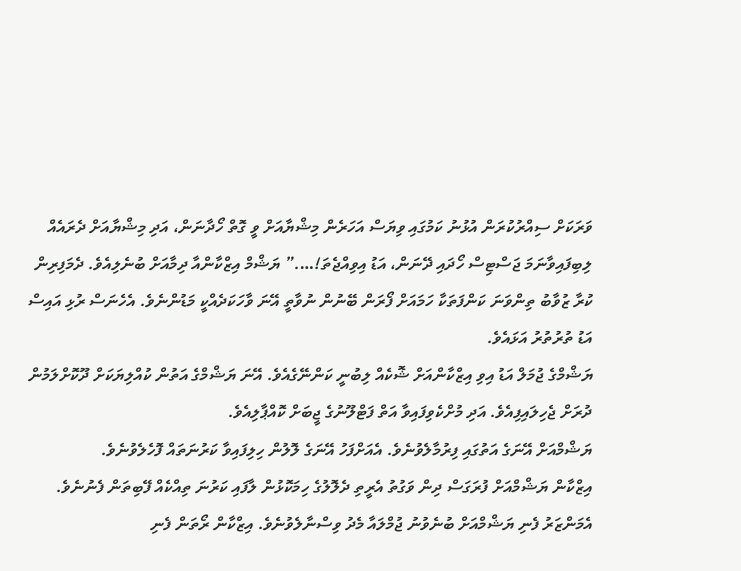ވަރަކަށް ސިއްރުކުރަން އުޅުނު ކަމުގައި ވިޔަސް އަހަރެން މިޝްޔާއަށް ވީ ގޮތް ހޯދާނަން، އަދި މިޝްޔާއަށް ދެރައެއް ލިބިފައިވާނަމަ ޖަސްޓިސް ހޯދައި ދޭނަން، އަޑު އިވިއްޖެތަ!….” ޔަޝްމް އިޒްކާންއާ ދިމާއަށް ބުނެލިއެވެ. ދެމަފިރިން ކުރާ ޒުވާބު ތިންވަނަ ކަންފަތަކާ ހަމައަށް ފޯރަން ބޭނުން ނުވާތީ އޭނަ ވާހަކަދެއްކީ މަޑުންނެވެ. އެހެނަސް ރުޅި އައިސް އަޑު ތުރުތުރު އަޅައެވެ.
ޔަޝްމްގެ ޖުމަލް އަޑު އިވި އިޒްކާންއަށް ޝޮކެއް ލިބުނީ ކަންނޭގެއެވެ. އޭނަ ޔަޝްމްގެ އަތުން ކުއްލިޔަކަށް ދޫކޮށްލަމުން ދުރަށް ޖެހިލައިފިއެވެ. އަދި މުށްކެވިފައިވާ އަތް ފަޓްލޫނުގެ ޖީބަށް ކޮއްޕާލިއެވެ.
ޔަޝްމްއަށް އޭނަގެ އަތުގައި ފިރުމާލެވުނެވެ. އެއަށްފަހު އޭނަގެ ލޮލުން ހިލިފައިވާ ކަރުނަތައް ފޮހެލެވުނެވެ.
އިޒްކާން ޔަޝްމްއަށް ފުރަގަސް ދިން ވަގުތު އެރީތި ދެލޮލުގެ ހިމަކޮޅުން ލާފައި ކަރުނަ ތިއްކެއް ފޭބިތަން ފެނުނެވެ. އެމަންޒަރު ފެނި ޔަޝްމްއަށް ބުނެވުނު ޖުމްލައާ މެދު ވިސްނާލެވުނެވެ. އިޒްކާން ރޯތަން ފެނި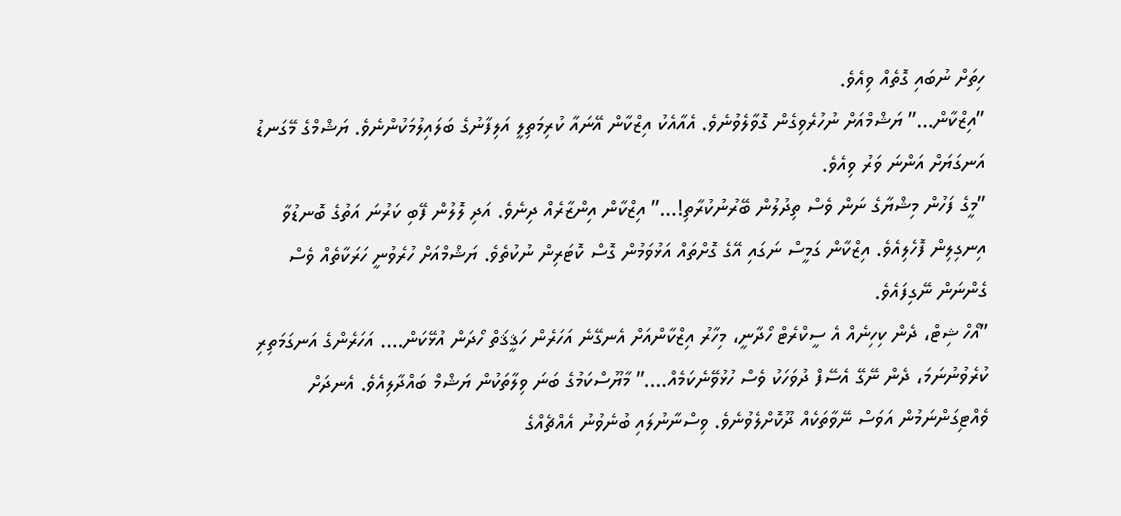ހިތަށް ނުބައި ގޮތެއް ވިއެވެ.
”އިޒްކާން…” ޔަޝްމްއަށް ނުހުރެވިގެން ގޮވާލެވުނެވެ. އެއާއެކު އިޒްކާން އޭނައާ ކުރިމަތިލީ އަލިފާނުގެ ބަލައިލުމަކުންނެވެ. ޔަޝްމްގެ މޭގަނޑު އަނގަޔަށް އަންނަ ވަރު ވިއެވެ.
”މީގެ ފަހުން މިޝްޔާގެ ނަން ވެސް ތިދުލުން ބޭރުނުކުރާތި!…” އިޒްކާން އިންޒާރެއް ދިނެވެ. އަދި ލޮލުން ފޭބި ކަރުނަ އަތުގެ ބޮނޑުވާ އިނގިލިން ފޮހެލިއެވެ. އިޒްކާން ގަމީސް ނަގައި އޭގެ ގޮށްތައް އަޅުވަމުން ގޮސް ކޮޓަރިން ނުކުތެވެ. ޔަޝްމްއަށް ހުރެވުނީ ހަރަކާތެއް ވެސް ގެންނަން ނޭގިފައެވެ.
”އޯހް ޝިޓް، ދެން ކިހިނެއް އެ ސީކްރެޓް ހޯދާނީ، މިހާރު އިޒްކާންއަށް އެނގޭނެ އަހަރެން ހަޤީޤަތް ހޯދަން އުޅޭކަން…. އަހަރެންގެ އަނގަމަތިރި ކުރެވުނުނަމަ، ދެން ނޭގޭ އެސޭފް ދުވަހަކު ވެސް ހުޅުވޭނެކަމެއް….” މާޔޫސްކަމުގެ ބަނަ ވިލާތަކުން ޔަޝްމް ބައްދާލިއެވެ. އެނދަށް ވެއްޓިގަންނަމުން އަވަސް ނޭވާތަކެއް ދޫކޮށްލެވުނެވެ. ވިސްނާނުލައި ބުނެވުނު އެއްޗެއްގެ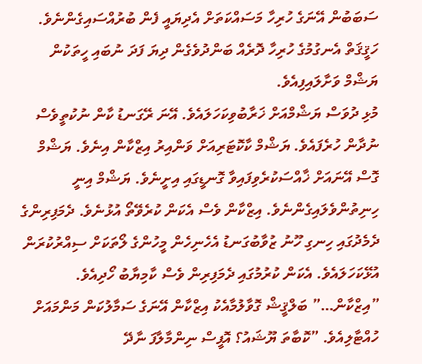ސަބަބުން އޭނަގެ ހުރިހާ މަސައްކަތަށް އެދިޔައީ ފެން ބުރުއްސައިގެންނެވެ. ހަޤީޤަތް އެނގުމުގެ ހުރިހާ ދޮރެއް ބަންދުވެގެން ދިޔަ ފަދަ ނުބައި ހީތަކުން ޔަޝްމް ވަށާލައިފިއެވެ.
މުޅި ދުވަސް ޔަޝްމްއަށް ޚަރާބުވިކަހަލައެވެ. އޭނަ ރޭގަނޑު ކާން ނުކުތީވެސް ނުދާން ހުރެފައެވެ. ޔަޝްމް ކާކޮޓަރިއަށް ވަންއިރު އިޒްކާން އިނެވެ. ޔަޝްމް ގޮސް އޭނައަށް ޚާއްސަކުރެވިފައިވާ ގޮނޑީގައި އިށީނެވެ. ޔަޝްމް އިނީ ހިނިތުންވެލައިގެންނެވެ. އިޒްކާން ވެސް އެކަން ކުރެވޭތޯ އުޅުނެވެ. ދެމަފިރިންގެ ދެމެދުގައި ހިނގި ހޫނު ޒުވާބުގަނޑު އެހެނިހެން މީހުންގެ ލޯތަކަށް ސިއްރުކުރަން އުޅޭކަހަލައެވެ. އެކަން ކުރުމުގައި ދެމަފިރިން ވެސް ކާމިޔާބު ހޯދިއެވެ.
”އިޒްކާން…” ބަލްޤީޝް ގޮވާލުމާއެކު އިޒްކާން އޭނަގެ ސަމާލުކަން މަންމައަށް ހުއްޓާލިއެވެ. ”ކޮބާތަ ޔޫޝައު؟ އޮފީސް ނިންމާލާފަ ނާދޭ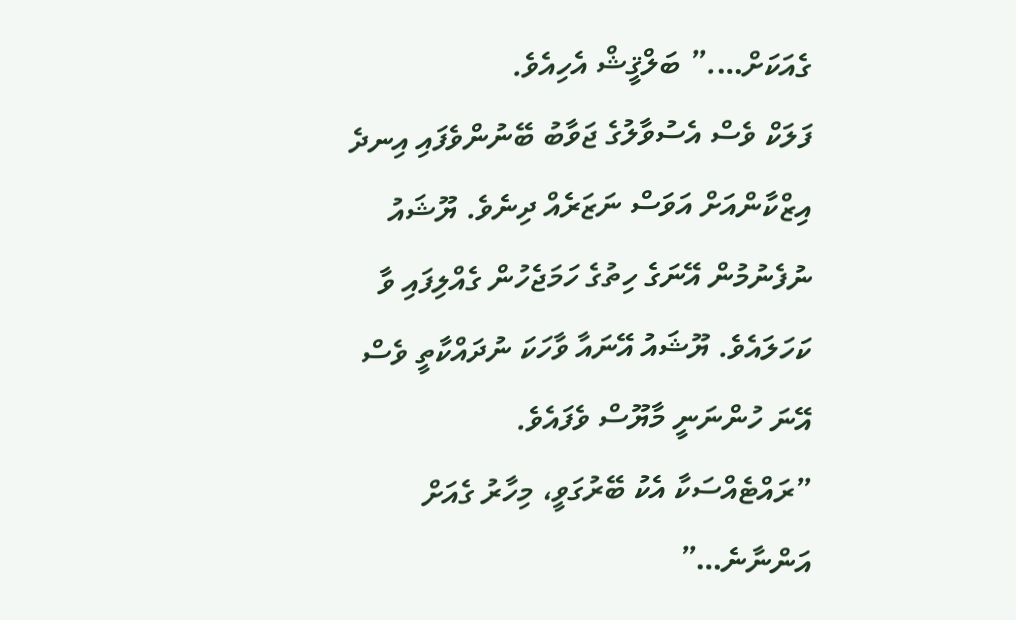ގެއަކަށް….” ބަލްޤީޝް އެހިއެވެ.
ފަލަކް ވެސް އެސުވާލުގެ ޖަވާބު ބޭނުންވެފައި އިނދެ އިޒްކާންއަށް އަވަސް ނަޒަރެއް ދިނެވެ. ޔޫޝައު ނުފެނުމުން އޭނަގެ ހިތުގެ ހަމަޖެހުން ގެއްލިފައި ވާ ކަހަލައެވެ. ޔޫޝައު އޭނައާ ވާހަކަ ނުދައްކާތީ ވެސް އޭނަ ހުންނަނީ މާޔޫސް ވެފައެވެ.
”ރައްޓެއްސަކާ އެކު ބޭރުގަވީ، މިހާރު ގެއަށް އަންނާނެ…”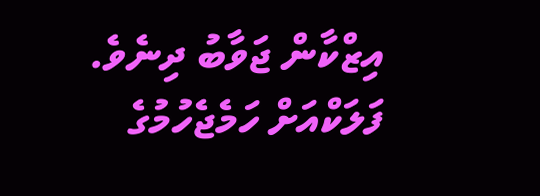އިޒްކާން ޖަވާބު ދިނެވެ. ފަލަކްއަށް ހަމެޖެހުމުގެ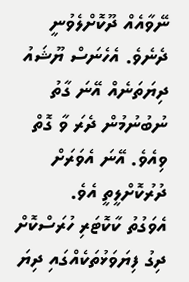ނޭވާއެއް ދޫކޮށްލެވުނީ ދެނެވެ. އެހެނަސް ޔޫޝައު ދިޔަތަނެއް އޭނަ ގާތު ނުބުނުމުން ދެރަ ވާ ގޮތް ވިއެވެ. އޭނަ އެވަރަށް ދުރުކޮށްލީތީ އެވެ.
އެވަގުތު ކާކޮޓަރި ހުރަސްކޮށް ދިގު ފިޔަވަޅުތަކެއްގައި ދިޔަ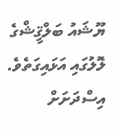ޔޫޝައު ބަލްޤީޝްގެ ލޮލުގައި އަޅައިގަތެވެ. އިސްދަށަށް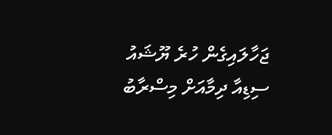ޖަހާލައިގެން ހުރެ ޔޫޝައު ސިޑިއާ ދިމާއަށް މިސްރާބު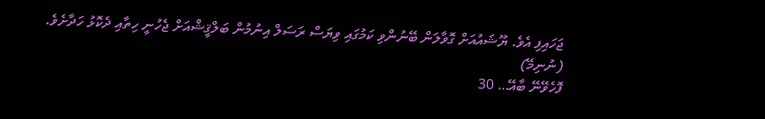ޖަހައިފި އެވެ. ޔޫޝައުއަށް ގޮވާލަން ބޭނުންވި ކަމުގައި ވިޔަސް ރަސަލް އިނުމުން ބަލްޤީޝްއަށް ޖެހުނީ ހިތާއި ދެކޮޅު ހަދާށެވެ.
(ނުނިމޭ)
ފޮހެވޭނޭ ބާއޭ… 30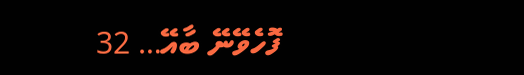ފޮހެވޭނޭ ބާއޭ… 32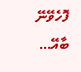ފޮހެވޭނޭ ބާއޭ…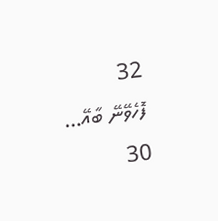32
ފޮހެވޭނޭ ބާއޭ… 30